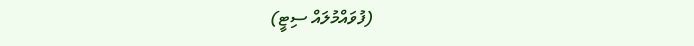(ފުވައްމުލައް ސިޓީ)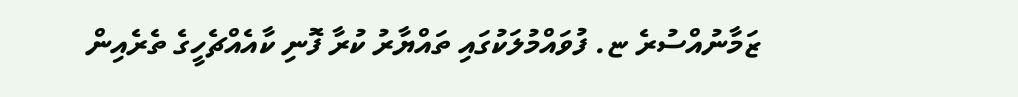ޒަމާނުއްސުރެ ޏ. ފުވައްމުލަކުގައި ތައްޔާރު ކުރާ ފޮނި ކާއެއްޗެހީގެ ތެރެއިން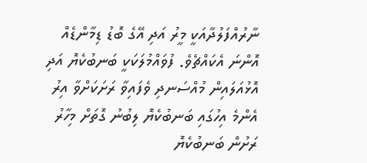ނާރުއްފަލުދާއަކީ މީރު އަދި އޭގެ ބޮޑު ޑިމާންޑެއް އޮންނަ އެކައްޗެވެ. ފުވައްމުލަކަކީ ބަނބުކެޔޮ އަދި އޮޅުއަލައިން މުއްސަނދި ވެފައިވާ ރަށަކަށްވާ އިރު އެންމެ އިހުގައި ބަނބުކެޔޮ ލިބުނު ގޮތަށް މިހާރު ރަށުން ބަނބުކެޔޮ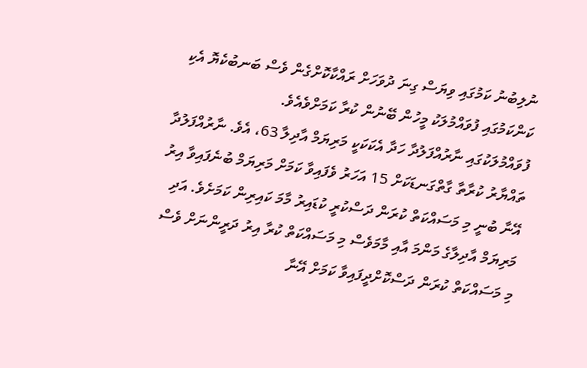ނުލިބުނު ކަމުގައި ވިޔަސް ގިނަ ދުވަހަށް ރައްކާކޮށްގެން ވެސް ބަނބުކެޔޮ އެކި ކަންކަމުގައި ފުވައްމުލަކު މީހުން ބޭނުން ކުރާ ކަމަށްވެއެވެ.
ފުވައްމުލަކުގައި ނާރުއްފަލުދާ ހަދާ އެކަކަކީ މަރިޔަމް އާދިލާ 63، އެވެ. ނާރުއްފަލުދާ ތައްޔާރު ކުރާތާ ގާތްގަނޑަކަށް 15 އަހަރު ވެފައިވާ ކަމަށް މަރިޔަމް ބުނެފައިވާ އިރު އޭނާ ބުނީ މި މަސައްކަތް ކުރަން ދަސްކުރީ ކުޑައިރު މާމަ ކައިރިން ކަމަށެވެ. އަދި މަރިޔަމް އާދިލާގެ މަންމަ އާއި މާމަވެސް މި މަސައްކަތް ކުރާ އިރު ދަރީންނަށް ވެސް މި މަސައްކަތް ކުރަން ދަސްކޮށްދީފައިވާ ކަމަށް އޭނާ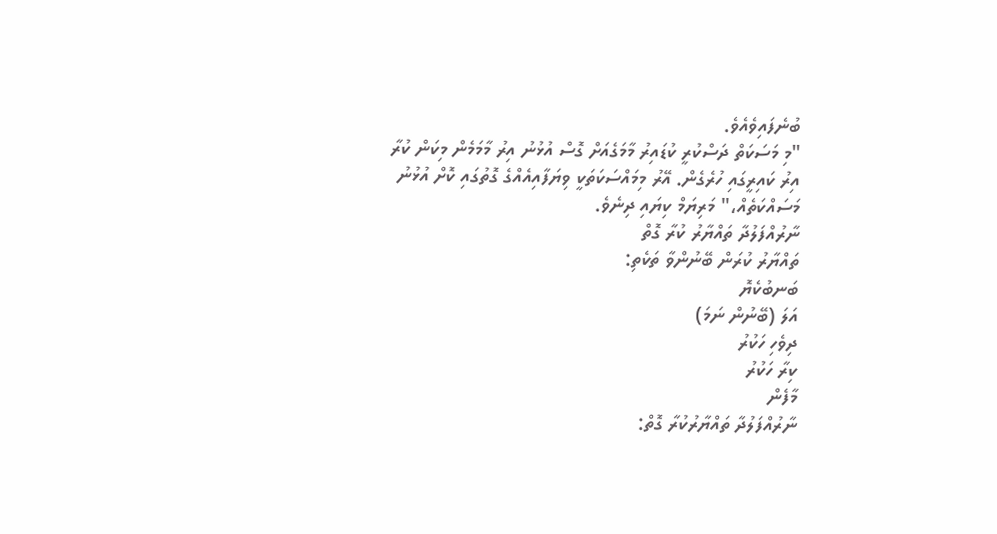ބުނެފައިވެއެވެ.
"މި މަސަކަތް ދަސްކުރީ ކުޑައިރު މާމަގެއަށް ގޮސް އުޅުނު އިރު މާމަމެން މިކަން ކުރާ އިރު ކައިރީގައި ހުރެގެން. އޭރު މިމައްސަކަތަކީ ވިޔަފާއިއެއްގެ ގޮތުގައި ކޮށް އުޅުނު މަސައްކަތެއް،" މަރިޔަމް ކިޔައި ދިނެވެ.
ނާރުއްފަލުދާ ތައްޔާރު ކުރާ ގޮތް
ތައްޔާރު ކުރަން ބޭނުންވާ ތަކެތި:
ބަނބުކެޔޮ
އަލަ (ބޭނުން ނަމަ)
ދިވެހި ހަކުރު
ކިރާ ހަކުރު
މާފެން
ނާރުއްފަލުދާ ތައްޔާރުކުރާ ގޮތް: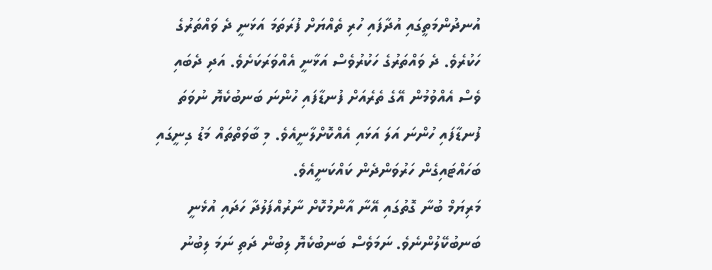އުނދުންމަތީގައި އުދާފައި ހުރި ތެއްޔަށް ފުރަތަމަ އަޅަނީ ދެ ވައްތަރުގެ ހަކުރެވެ. ދެ ވައްތަރުގެ ހަކުރުވެސް އަޅާނީ އެއްވަރަކަށެވެ. އަދި ދެބައި ވެސް އެއްވުމުން އޭގެ ތެރެއަށް ފުނޑާފައި ހުންނަ ބަނބުކެޔޮ ނުވަތަ ފުނޑާފައި ހުންނަ އަލަ އަޅައި އެއްކޮށްލާނީއެވެ. މި ބާވަތްތައް މަޑު ގިނީގައި ބަހައްޓައިގެން ހަރުވަންދެން ކައްކަނީއެވެ.
މަރިޔަމް ބުނާ ގޮތުގައި އޭނާ އާންމުކޮށް ނާރުއްފަލުދާ ހަދައި އުޅެނީ ބަނބުކޭލުންނެވެ. ނަމަވެސް ބަނބުކެޔޮ ލިބުން ދަތި ނަމަ ލިބުނު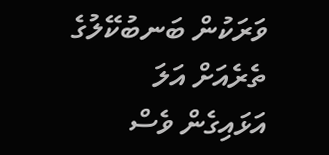ވަރަކުން ބަނބުކޭލުގެ ތެރެއަށް އަލަ އަޅައިގެން ވެސް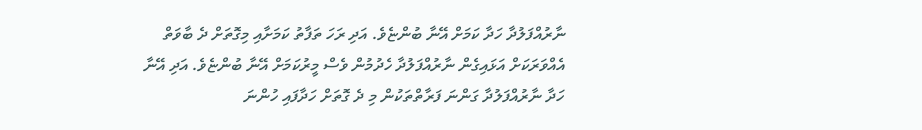ނާރުއްފަލުދާ ހަދާ ކަމަށް އޭނާ ބުންޏެވެ. އަދި ރަހަ ތަފާތު ކަމަށާއި މިގޮތަށް ދެ ބާވަތް އެއްވަރަކަށް އަޅައިގެން ނާރުއްފަލުދާ ހެދުމުން ވެސް މީރުކަމަށް އޭނާ ބުންޏެވެ. އަދި އޭނާ ހަދާ ނާރުއްފަލުދާ ގަންނަ ފަރާތްތަކުން މި ދެ ގޮތަށް ހަދާފައި ހުންނަ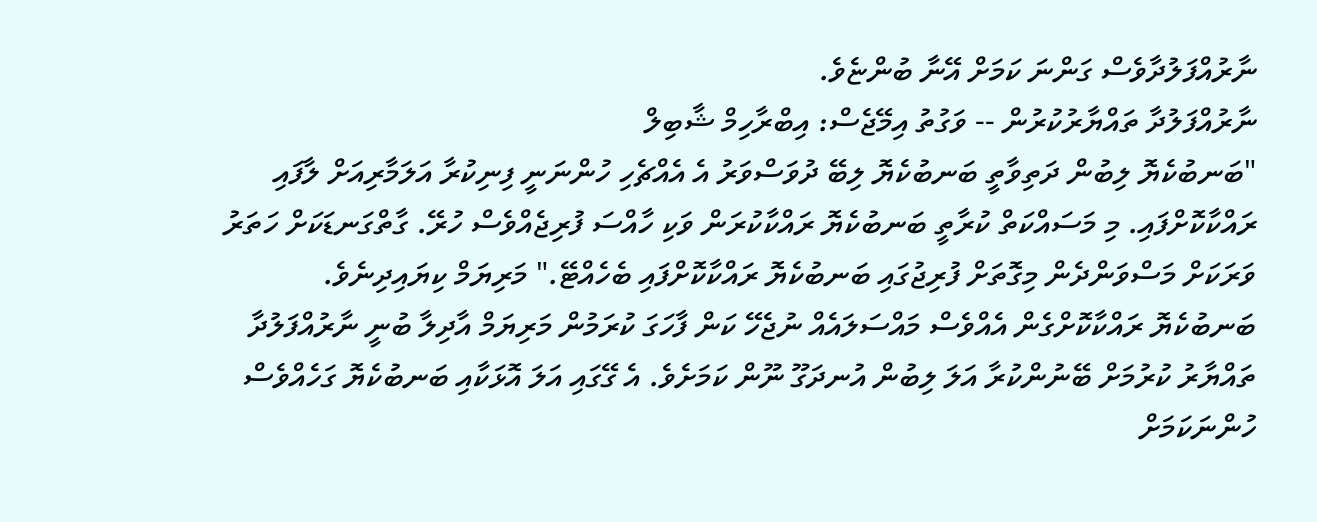ނާރުއްފަލުދާވެސް ގަންނަ ކަމަށް އޭނާ ބުންޏެވެ.
ނާރުއްފަލުދާ ތައްޔާރުކުރުން -- ވަގުތު އިމޭޖެސް: އިބްރާހިމް ޝާބިލް
"ބަނބުކެޔޮ ލިބުން ދަތިވާތީ ބަނބުކެޔޮ ލިބޭ ދުވަސްވަރު އެ އެއްޗެހި ހުންނަނީ ފިނިކުރާ އަލަމާރިއަށް ލާފައި ރައްކާކޮށްފައި. މި މަސައްކަތް ކުރާތީ ބަނބުކެޔޮ ރައްކާކުރަން ވަކި ހާއްސަ ފުރިޖެއްވެސް ހުރޭ. ގާތްގަނޑަކަށް ހަތަރު ވަރަކަށް މަސްވަންދެން މިގޮތަށް ފުރިޖުގައި ބަނބުކެޔޮ ރައްކާކޮށްފައި ބެހެއްޓޭ." މަރިޔަމް ކިޔައިދިނެވެ.
ބަނބުކެޔޮ ރައްކާކޮށްގެން އެއްވެސް މައްސަލައެއް ނުޖެހޭ ކަން ފާހަގަ ކުރަމުން މަރިޔަމް އާދިލާ ބުނީ ނާރުއްފަލުދާ ތައްޔާރު ކުރުމަށް ބޭނުންކުރާ އަލަ ލިބުން އުނދަގޫ ނޫން ކަމަށެވެ. އެ ގޭގައި އަލަ އޮޅަކާއި ބަނބުކެޔޮ ގަހެއްވެސް ހުންނަކަމަށް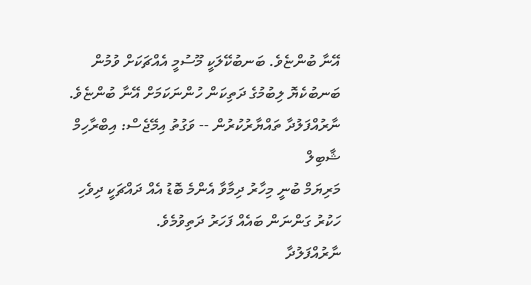އޭނާ ބުންޏެވެ. ބަނބުކޭލަކީ މޫސުމީ އެއްޗަކަށް ވުމުން ބަނބުކެޔޮ ލިބުމުގެ ދަތިކަން ހުންނަކަމަށް އޭނާ ބުންޏެވެ.
ނާރުއްފަލުދާ ތައްޔާރުކުރުން -- ވަގުތު އިމޭޖެސް: އިބްރާހިމް ޝާބިލް
މަރިޔަމް ބުނީ މިހާރު ދިމާވާ އެންމެ ބޮޑު އެއް ދައްޗަކީ ދިވެހި ހަކުރު ގަންނަން ބައެއް ފަހަރު ދަތިވުމެވެ.
ނާރުއްފަލުދާ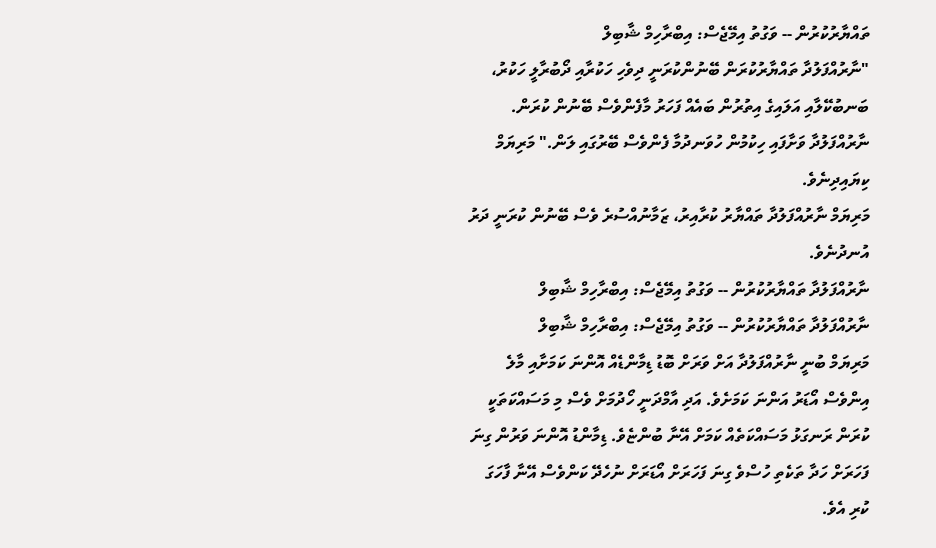ތައްޔާރުކުރުން -- ވަގުތު އިމޭޖެސް: އިބްރާހިމް ޝާބިލް
"ނާރުއްފަލުދާ ތައްޔާރުކުރަން ބޭނުންކުރަނީ ދިވެހި ހަކުރާއި ދޯބުރާލީ ހަކުރު، ބަނބުކޭލާއި އަލައިގެ އިތުރުން ބައެއް ފަހަރު މާފެންވެސް ބޭނުން ކުރަން. ނާރުއްފަލުދާ ވަށާފައި ހިކުމުން ހުވަނދުމާ ފެންވެސް ބޭރުގައި ލަން." މަރިޔަމް ކިޔައިދިނެވެ.
މަރިޔަމް ނާރުއްފަލުދާ ތައްޔާރު ކުރާއިރު، ޒަމާނުއްސުރެ ވެސް ބޭނުން ކުރަނީ ދަރު އުނދުނެވެ.
ނާރުއްފަލުދާ ތައްޔާރުކުރުން -- ވަގުތު އިމޭޖެސް: އިބްރާހިމް ޝާބިލް
ނާރުއްފަލުދާ ތައްޔާރުކުރުން -- ވަގުތު އިމޭޖެސް: އިބްރާހިމް ޝާބިލް
މަރިޔަމް ބުނީ ނާރުއްފަލުދާ އަށް ވަރަށް ބޮޑު ޑިމާންޑެއް އޮންނަ ކަމަށާއި މާލެ އިންވެސް އޯޑަރު އަންނަ ކަމަށެވެ. އަދި އާމްދަނީ ހޯދުމަށް ވެސް މި މަސައްކަތަކީ ކުރަން ރަނގަޅު މަސައްކަތެއް ކަމަށް އޭނާ ބުންޏެވެ. ޑިމާންޑު އޮންނަ ވަރުން ގިނަ ފަހަރަށް ހަދާ ތަކެތި ހުސްވެ ގިނަ ފަހަރަށް އޯޑަރަށް ނުހެދޭ ކަންވެސް އޭނާ ފާހަގަ ކުރި އެވެ.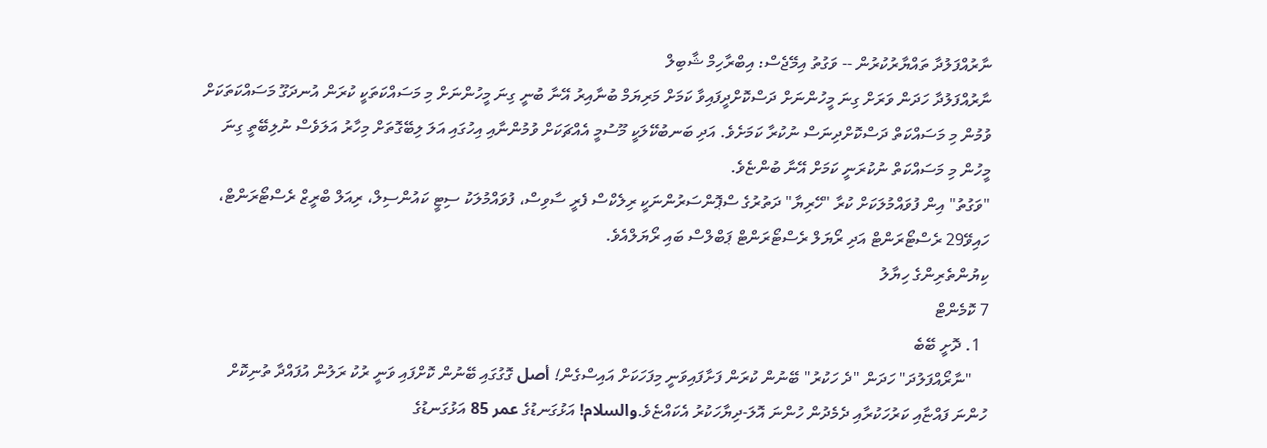ނާރުއްފަލުދާ ތައްޔާރުކުރުން -- ވަގުތު އިމޭޖެސް: އިބްރާހިމް ޝާބިލް
ނާރުއްފަލުދާ ހަދަން ވަރަށް ގިނަ މީހުންނަށް ދަސްކޮށްދީފައިވާ ކަމަށް މަރިޔަމް ބުނާއިރު އޭނާ ބުނީ ގިނަ މީހުންނަށް މި މަސައްކަތަކީ ކުރަން އުނދަގޫ މަސައްކަތަކަށް ވުމުން މި މަސައްކަތް ދަސްކޮށްދިނަސް ނުކުރާ ކަމަށެވެ. އަދި ބަނބުކޭލަކީ މޫސުމީ އެއްޗަކަށް ވުމުންނާއި އިހުގައި އަލަ ލިބޭގޮތަށް މިހާރު އަލަވެސް ނުލިބޭތީ ގިނަ މީހުން މި މަސައްކަތް ނުކުރަނީ ކަމަށް އޭނާ ބުންޏެވެ.
"ވަގުތު" އިން ފުވައްމުލަކަށް ކުރާ "ހޭރިޔާ" ދަތުރުގެ ސްޕޮންސަރުންނަކީ ރިލެކްސް ފެރީ ސާވިސް، ފުވައްމުލަކު ސިޓީ ކައުންސިލް، ރިއަލް ބްރީޒް ރެސްޓޯރަންޓް، ހައިވޭ29 ރެސްޓޯރަންޓް އަދި ރޯޔަލް ރެސްޓޯރަންޓް ޕަބްލްސް ބައި ރޯޔަލްއެވެ.
ކިޔުންތެރިންގެ ހިޔާލު
7 ކޮމެންޓް
  1. ދޮށީ ބޭބެ
    "ނާރޯއްފަލުދަ" ހަދަން "ދެ ހަކުރު" ބޭނުން ކުރަން ފަށާފައިވަނީ މިފަހަކަށް އައިސްގެން! أصل ގޮގުގައި ބޭނުން ކޮށްފައި ވަނީ ރުކު ރަލުން އުފައްދާ ތުނިކޮށް ހުންނަ ފައްޏާއި ކަރުހަކުރާއި ދެމެދުން ހުންނަ އޮލަ-ދިޔާހަކުރު އެކައްޏެވެ.والسلام! އަޅުގަނޑުގެ عمر 85 އަޅުގަނޑުގެ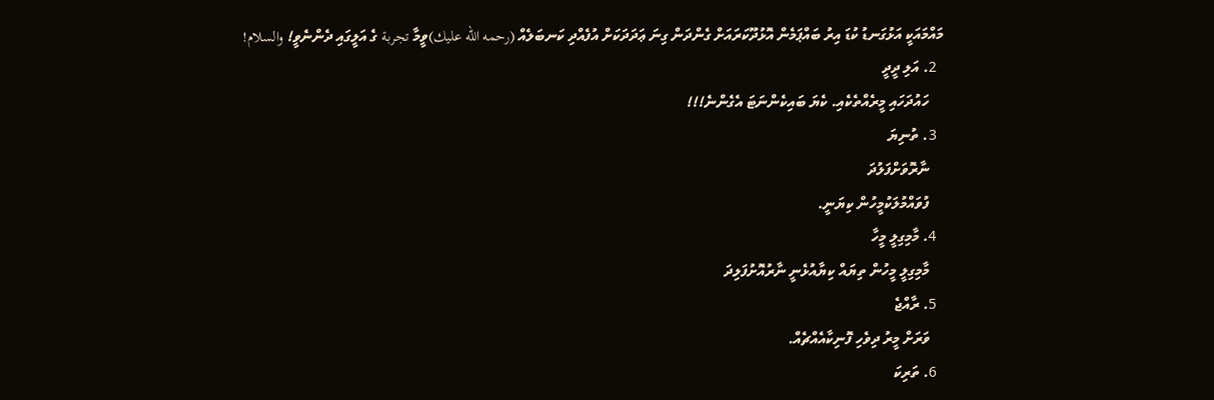މައްމައަކީ އަޅުގަނޑު ކުޑަ އިރު ބައްޕަމެން އޮޅުދޫކަރައަށް ގެންދަން ގިނަ ޢަދަދަކަށް އުފެއްދި ކަނބަލެއް (رحمه الله عليك)ވީމާ تجربة ގެ އަލީގައި ދެންނެވީ! والسلام!
  2. އަލި ދީދީ
    ހައުދަހައި މީރެއްތެކެއި. ކެޔަ ބައިކެންނަޓަ އެގެންނެ!!!
  3. ތުނިޔަ
    ނާރޮވަށްފަލުދަ
    ފުވައްމުލަކުމީހުން ކިޔަނީ.
  4. މާމިގިލީ މީހާ
    މާމިގިލީ މީހުން ތިޔައް ކިޔާއުޅެނީ ނާރުއޮށުފަލިދަ
  5. ރާއްޖެ
    ވަރަށް މީރު ދިވެހި ފޮނިކާއެއްޗެއް.
  6. ތަރިކަ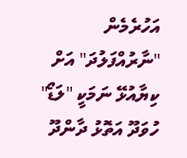އަހުރެމެން "ނާރުއްފަލުދަ" އަށް ކިޔާއުޅޭ ނަމަކީ "ލަޑޯ" ހުވަދޫ އަތޮޅު ދާންދޫ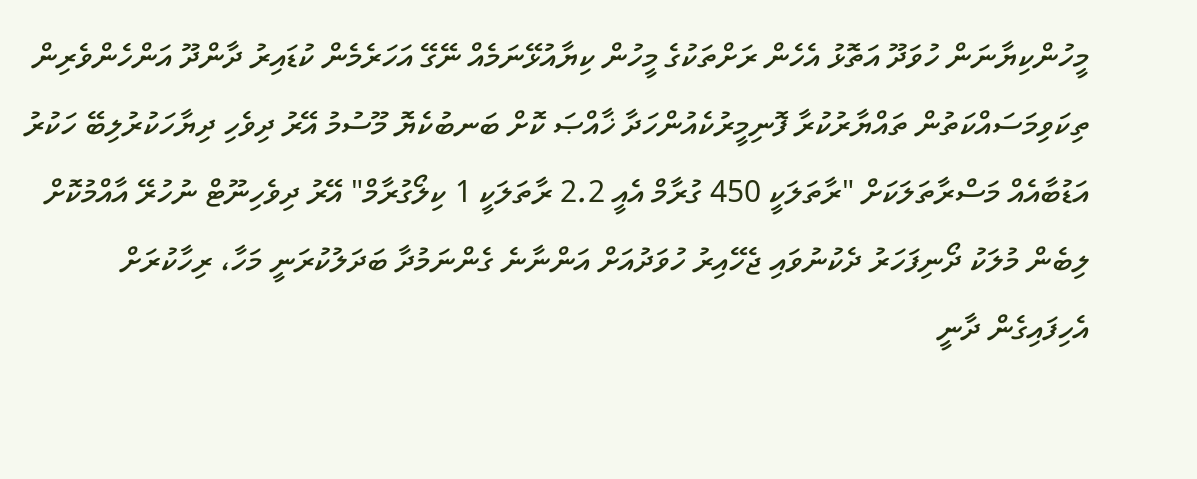މީހުންކިޔާނަން ހުވަދޫ އަތޮޅު އެހެން ރަށްތަކުގެ މީހުން ކިޔާއުޅޭނަމެއް ނޭގޭ އަހަރެމެން ކުޑައިރު ދާންދޫ އަންހެންވެރިން ތިކަވިމަސައްކަތުން ތައްޔާރުކުރާ ފޮނިމީރުކެއުންހަދާ ޚާއްޞަ ކޮށް ބަނބުކެޔޮ މޫސުމު އޭރު ދިވެހި ދިޔާހަކުރުލިބޭ ހަކުރު އަޑުބާއެއް މަސްރާތަލަކަށް "ރާތަލަކީ 450 ގުރާމް އެއީ 2.2 ރާތަލަކީ 1 ކިލޯގުރާމް" އޭރު ދިވެހިނޫޓް ނުހުރޭ އާއްމުކޮށް ލިބެން މުލަކު ދޯނިފަހަރު ދެކުނުވައި ޖެހޭއިރު ހުވަދުއަށް އަންނާނެ ގެންނަމުދާ ބަދަލުކުރަނީ މަހާ، ރިހާކުރަށް އެހިފައިގެން ދާނީ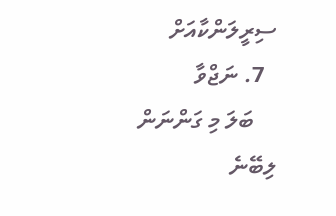ސިރީލަންކާއަށް
  7. ނަޖްވާ
    ބަލަ މި ގަންނަން ލިބޭނެ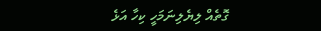ގޮތެއް ލިޔެލިނަމަހީ ކިހާ އަޅެ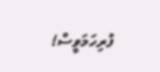ފުރިހަމަވީސް!